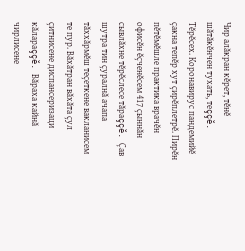Чир алăкран кĕрет, тĕнĕ шăтăкĕнчен тухать, теççĕ. Тĕрĕсех. Коронавирус пандемийĕ çакна тепĕр хут çирĕплетрĕ. Пирĕн пĕтĕмĕшле практика врачĕн офисĕн ĕçченĕсем 417 çыннăн сывлăхне тĕрĕслесе тăраççĕ. Çав шутра тин çуралнă ачапа тăххăрмĕш теçеткене вакланисем те пур. Вăхăтран вăхăта çул çитнисене диспансеризаци кăлараççĕ. Вăраха кайнă чирлисене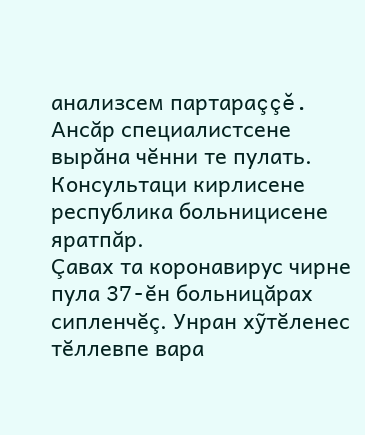анализсем партараççĕ. Ансăр специалистсене вырăна чĕнни те пулать. Консультаци кирлисене республика больницисене яратпăр.
Çавах та коронавирус чирне пула 37-ĕн больницăрах сипленчĕç. Унран хỹтĕленес тĕллевпе вара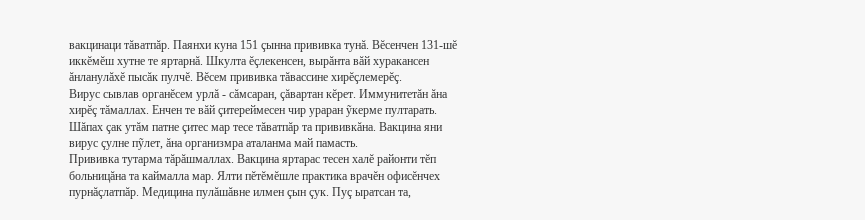вакцинаци тăватпăр. Паянхи куна 151 çынна прививка тунă. Вĕсенчен 131-шĕ иккĕмĕш хутне те яртарнă. Шкулта ĕçлекенсен, вырăнта вăй хуракансен ăнланулăхĕ пысăк пулчĕ. Вĕсем прививка тăвассине хирĕçлемерĕç.
Вирус сывлав органĕсем урлă - сăмсаран, çăвартан кĕрет. Иммунитетăн ăна хирĕç тăмаллах. Енчен те вăй çитереймесен чир ураран ỹкерме пултарать. Шăпах çак утăм патне çитес мар тесе тăватпăр та прививкăна. Вакцина яни вирус çулне пỹлет, ăна организмра аталанма май памасть.
Прививка тутарма тăрăшмаллах. Вакцина яртарас тесен халĕ районти тĕп больницăна та каймалла мар. Ялти пĕтĕмĕшле практика врачĕн офисĕнчех пурнăçлатпăр. Медицина пулăшăвне илмен çын çук. Пуç ыратсан та,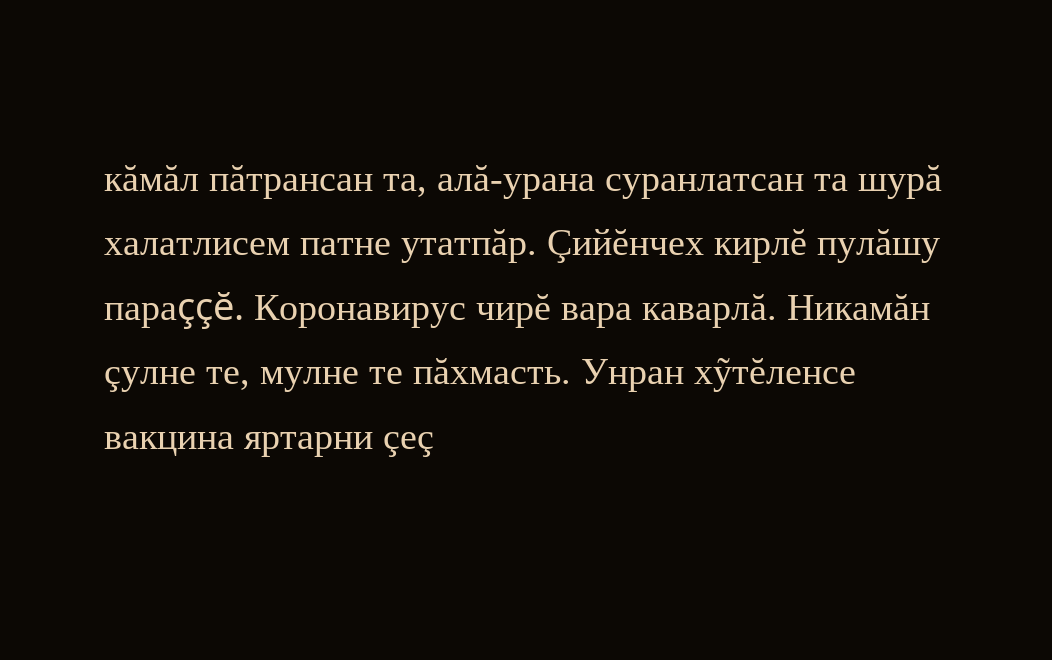кăмăл пăтрансан та, алă-урана суранлатсан та шурă халатлисем патне утатпăр. Çийĕнчех кирлĕ пулăшу параççĕ. Коронавирус чирĕ вара каварлă. Никамăн çулне те, мулне те пăхмасть. Унран хỹтĕленсе вакцина яртарни çеç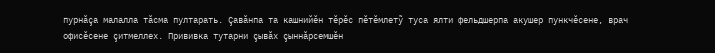пурнăçа малалла тăсма пултарать. Çавăнпа та кашнийĕн тĕрĕс пĕтĕмлетỹ туса ялти фельдшерпа акушер пункчĕсене, врач офисĕсене çитмеллех. Прививка тутарни çывăх çыннăрсемшĕн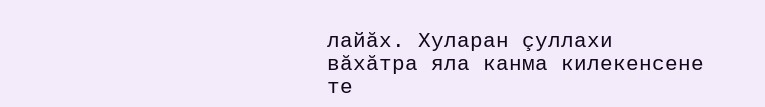лайăх. Хуларан çуллахи вăхăтра яла канма килекенсене те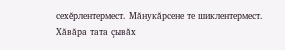сехĕрлентермест. Мăнукăрсене те шиклентермест.
Хăвăра тата çывăх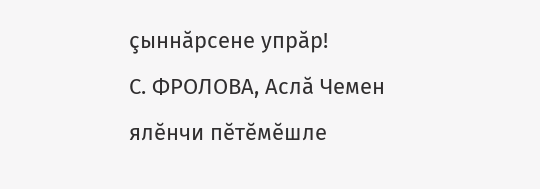çыннăрсене упрăр!
С. ФРОЛОВА, Аслă Чемен ялĕнчи пĕтĕмĕшле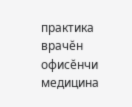практика врачĕн офисĕнчи медицина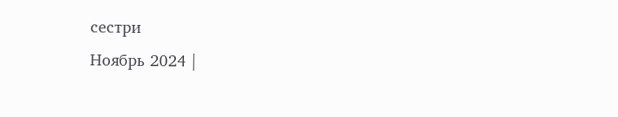сестри
Ноябрь 2024 |